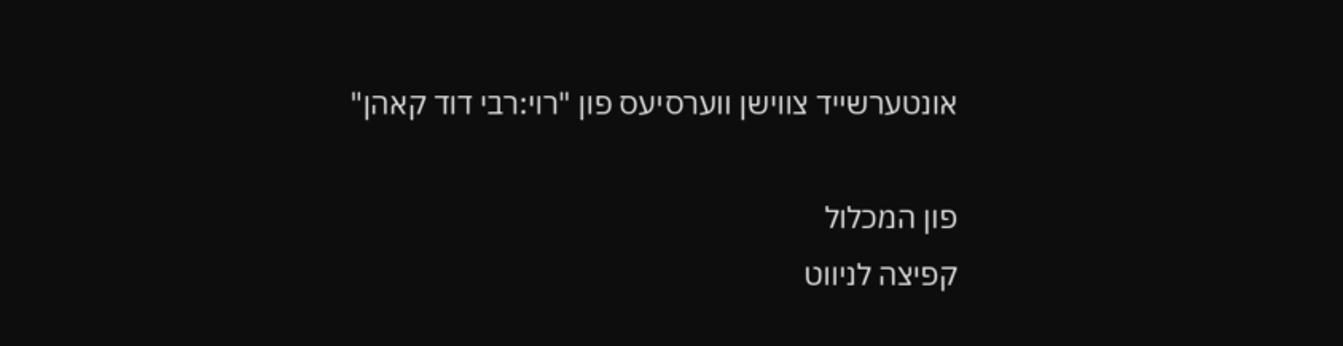אונטערשייד צווישן ווערסיעס פון "רוי:רבי דוד קאהן"

פון המכלול
קפיצה לניווט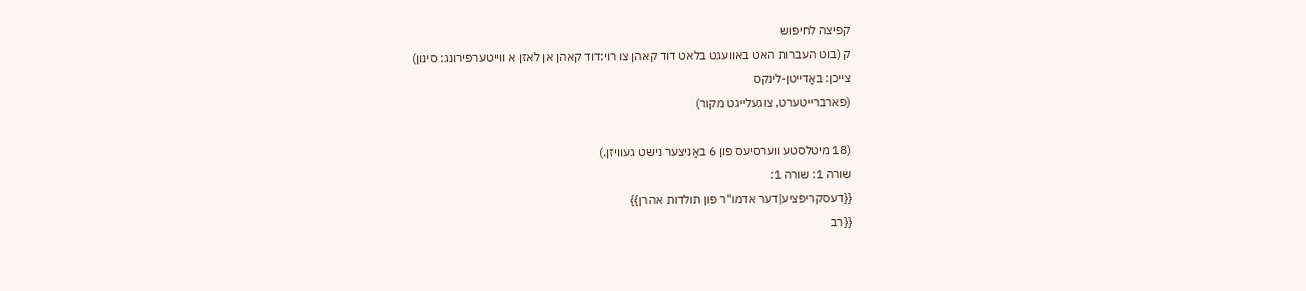קפיצה לחיפוש
ק (בוט העברות האט באוועגט בלאט דוד קאהן צו רוי:דוד קאהן אן לאזן א ווייטערפירונג: סינון)
צייכן: באַדייטן-לינקס
(פארברייטערט, צוגעלייגט מקור)

(18 מיטלסטע ווערסיעס פון 6 באַניצער נישט געוויזן.)
שורה 1: שורה 1:
{{דעסקריפציע|דער אדמו"ר פון תולדות אהרן}}
{{רב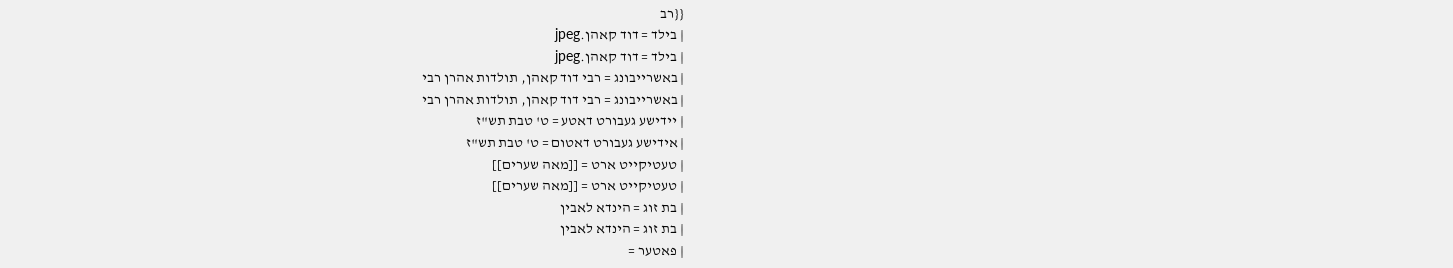{{רב
| בילד = דוד קאהן.jpeg
| בילד = דוד קאהן.jpeg
| באשרייבונג = רבי דוד קאהן, תולדות אהרן רבי
| באשרייבונג = רבי דוד קאהן, תולדות אהרן רבי
| יידישע געבורט דאטע = ט' טבת תש"ז
| אידישע געבורט דאטום = ט' טבת תש"ז
| טעטיקייט ארט = [[מאה שערים]]
| טעטיקייט ארט = [[מאה שערים]]
| בת זוג = הינדא לאבין
| בת זוג = הינדא לאבין
| פאטער =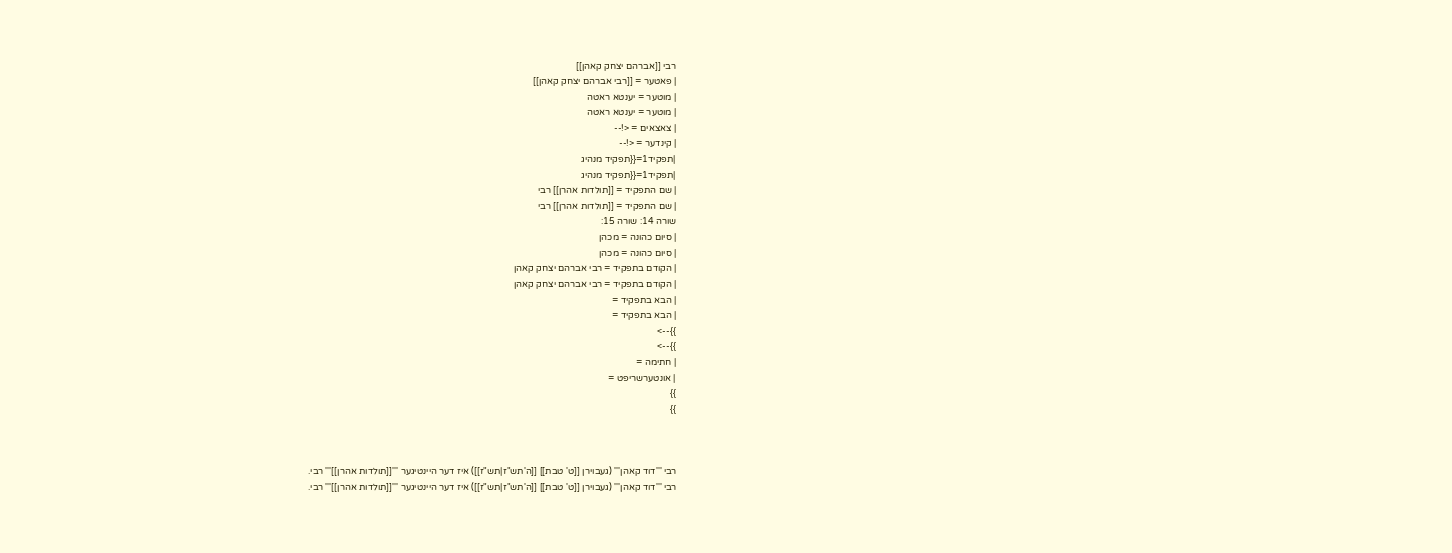רבי [[אברהם יצחק קאהן]]
| פאטער = [[רבי אברהם יצחק קאהן]]
| מוטער = יענטא ראטה
| מוטער = יענטא ראטה
| צאצאים = <!--
| קינדער = <!--
|תפקיד1={{תפקיד מנהיג
|תפקיד1={{תפקיד מנהיג
| שם התפקיד = [[תולדות אהרן]] רבי
| שם התפקיד = [[תולדות אהרן]] רבי
שורה 14: שורה 15:
| סיום כהונה = מכהן
| סיום כהונה = מכהן
| הקודם בתפקיד = רבי אברהם יצחק קאהן
| הקודם בתפקיד = רבי אברהם יצחק קאהן
| הבא בתפקיד =
| הבא בתפקיד =
}}-->
}}-->
| חתימה =
| אונטערשריפט =
}}
}}



רבי '''דוד קאהן''' (געבוירן [[ט' טבת]] [[ה'תש"ז|תש"ז]]) איז דער היינטיגער '''[[תולדות אהרן]]''' רבי.
רבי '''דוד קאהן''' (געבוירן [[ט' טבת]] [[ה'תש"ז|תש"ז]]) איז דער היינטיגער '''[[תולדות אהרן]]''' רבי.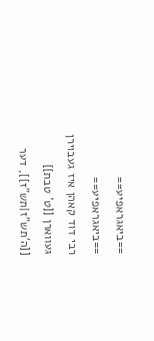==ביאגראפיע==
==ביאגראפיע==
רבי דוד קאהן איז געבוירן געווארן [[ט' טבת]] [[ה'תש"ז|תש"ז]], דער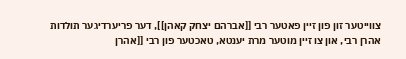צווייטער זון פון זיין פאטער רבי [[אברהם יצחק קאהן]], דער פריערדיגער תולדות אהרן רבי, און צו זיין מוטער מרת יענטא, טאכטער פון רבי [[אהרן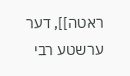ראטה]], דער ערשטע רבי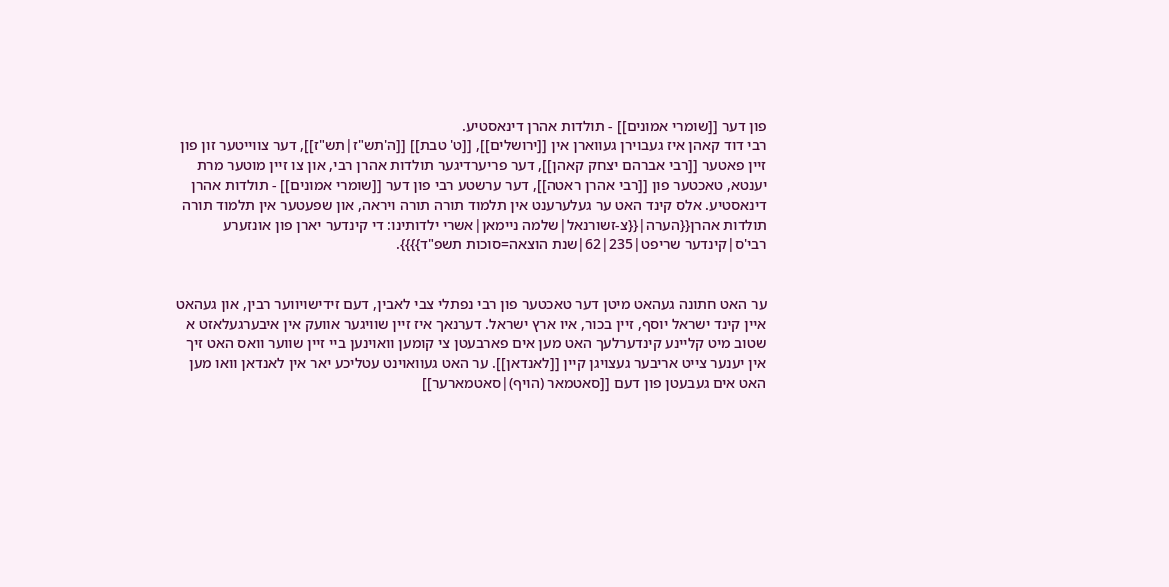פון דער [[שומרי אמונים]] - תולדות אהרן דינאסטיע.
רבי דוד קאהן איז געבוירן געווארן אין [[ירושלים]], [[ט' טבת]] [[ה'תש"ז|תש"ז]], דער צווייטער זון פון זיין פאטער [[רבי אברהם יצחק קאהן]], דער פריערדיגער תולדות אהרן רבי, און צו זיין מוטער מרת יענטא, טאכטער פון [[רבי אהרן ראטה]], דער ערשטע רבי פון דער [[שומרי אמונים]] - תולדות אהרן דינאסטיע. אלס קינד האט ער געלערענט אין תלמוד תורה תורה ויראה, און שפעטער אין תלמוד תורה תולדות אהרן{{הערה|{{צ-זשורנאל|שלמה ניימאן|אשרי ילדותינו: די קינדער יארן פון אונזערע רבי'ס|קינדער שריפט|235|62|שנת הוצאה=סוכות תשפ"ד}}}}.


ער האט חתונה געהאט מיטן דער טאכטער פון רבי נפתלי צבי לאבין, דעם זידישויווער רבין, און געהאט איין קינד ישראל יוסף, זיין בכור, איו ארץ ישראל. דערנאך איז זיין שוויגער אוועק אין איבערגעלאזט א שטוב מיט קליינע קינדערלעך האט מען אים פארבעטן צי קומען וואוינען ביי זיין שווער וואס האט זיך אין יענער צייט אריבער געצויגן קיין [[לאנדאן]]. ער האט געוואוינט עטליכע יאר אין לאנדאן וואו מען האט אים געבעטן פון דעם [[סאטמאר (הויף)|סאטמארער]]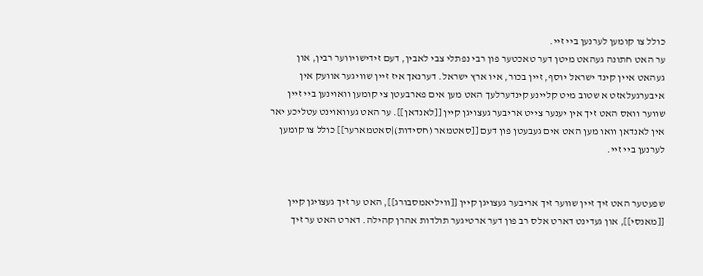כולל צו קומען לערנען ביי זיי.
ער האט חתונה געהאט מיטן דער טאכטער פון רבי נפתלי צבי לאבין, דעם זידישויווער רבין, און געהאט איין קינד ישראל יוסף, זיין בכור, איו ארץ ישראל. דערנאך איז זיין שוויגער אוועק אין איבערגעלאזט א שטוב מיט קליינע קינדערלעך האט מען אים פארבעטן צי קומען וואוינען ביי זיין שווער וואס האט זיך אין יענער צייט אריבער געצויגן קיין [[לאנדאן]]. ער האט געוואוינט עטליכע יאר אין לאנדאן וואו מען האט אים געבעטן פון דעם [[סאטמאר (חסידות)|סאטמארער]] כולל צו קומען לערנען ביי זיי.


שפעטער האט זיך זיין שווער זיך אריבער געצויגן קיין [[וויליאמסבורג]], האט ער זיך געצויגן קיין [[מאנסי]], און געדינט דארט אלס רב פון דער ארטיגער תולדות אהרן קהילה. דארט האט ער זיך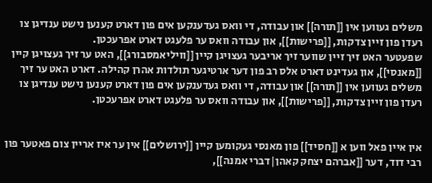משלים געווען אין [[תורה]] און עבודה, די וואס געדענקען אים פון דארט קענען נישט ענדיגן צו רעדן פון זיין צדקות, [[פרישות]], און עבודה וואס ער פלעגט דארט אפרעכטן.
שפעטער האט זיך זיין שווער זיך אריבער געצויגן קיין [[וויליאמסבורג]], האט ער זיך געצויגן קיין [[מאנסי]], און געדינט דארט אלס רב פון דער ארטיגער תולדות אהרן קהילה. דארט האט ער זיך משלים געווען אין [[תורה]] און עבודה, די וואס געדענקען אים פון דארט קענען נישט ענדיגן צו רעדן פון זיין צדקות, [[פרישות]], און עבודה וואס ער פלעגט דארט אפרעכטן.


אין איין פאל ווען א [[חסיד]] פון מאנסי געקומען קיין [[ירושלים]] אין ער איז אריין צום פאטער פון רבי דוד, דער [[אברהם יצחק קאהן|דברי אמנה]],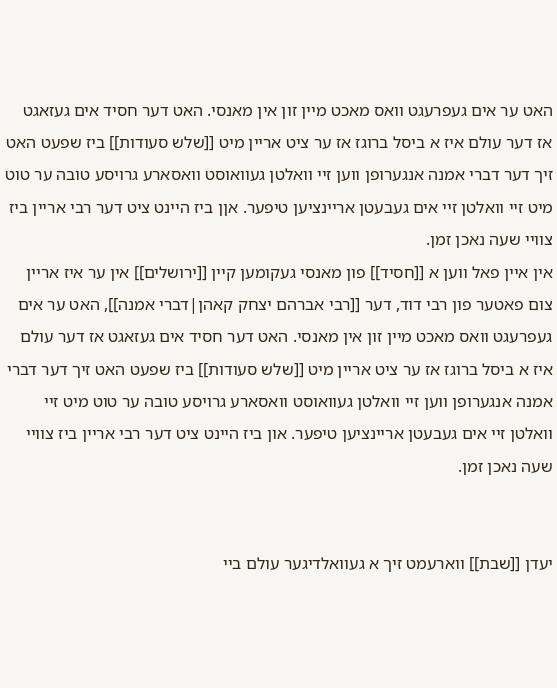האט ער אים געפרעגט וואס מאכט מיין זון אין מאנסי. האט דער חסיד אים געזאגט אז דער עולם איז א ביסל ברוגז אז ער ציט אריין מיט [[שלש סעודות]] ביז שפעט האט זיך דער דברי אמנה אנגערופן ווען זיי וואלטן געוואוסט וואסארע גרויסע טובה ער טוט מיט זיי וואלטן זיי אים געבעטן אריינציען טיפער. אןן ביז היינט ציט דער רבי אריין ביז צוויי שעה נאכן זמן.
אין איין פאל ווען א [[חסיד]] פון מאנסי געקומען קיין [[ירושלים]] אין ער איז אריין צום פאטער פון רבי דוד, דער [[רבי אברהם יצחק קאהן|דברי אמנה]], האט ער אים געפרעגט וואס מאכט מיין זון אין מאנסי. האט דער חסיד אים געזאגט אז דער עולם איז א ביסל ברוגז אז ער ציט אריין מיט [[שלש סעודות]] ביז שפעט האט זיך דער דברי אמנה אנגערופן ווען זיי וואלטן געוואוסט וואסארע גרויסע טובה ער טוט מיט זיי וואלטן זיי אים געבעטן אריינציען טיפער. און ביז היינט ציט דער רבי אריין ביז צוויי שעה נאכן זמן.


יעדן [[שבת]] ווארעמט זיך א געוואלדיגער עולם ביי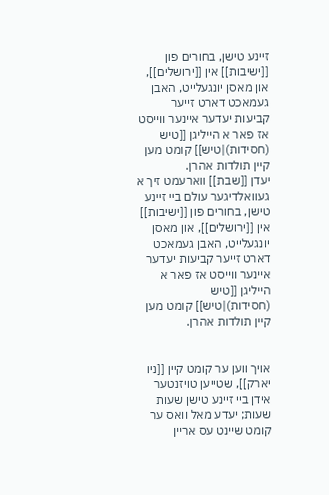זיינע טישן, בחורים פון [[ישיבות]] אין [[ירושלים]], און מאסן יונגעלייט, האבן געמאכט דארט זייער קביעות יעדער איינער ווייסט אז פאר א הייליגן [[טיש (חסידות)|טיש]] קומט מען קיין תולדות אהרן.
יעדן [[שבת]] ווארעמט זיך א געוואלדיגער עולם ביי זיינע טישן, בחורים פון [[ישיבות]] אין [[ירושלים]], און מאסן יונגעלייט, האבן געמאכט דארט זייער קביעות יעדער איינער ווייסט אז פאר א הייליגן [[טיש (חסידות)|טיש]] קומט מען קיין תולדות אהרן.


אויך ווען ער קומט קיין [[ניו יארק]], שטייען טויזנטער אידן ביי זיינע טישן שעות שעות; יעדע מאל וואס ער קומט שיינט עס אריין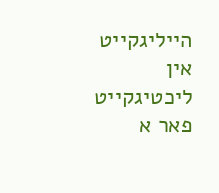הייליגקייט אין ליכטיגקייט פאר א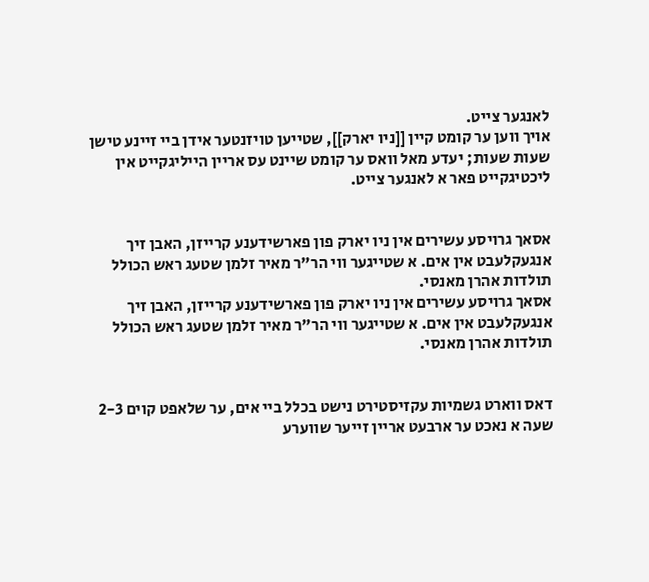לאנגער צייט.
אויך ווען ער קומט קיין [[ניו יארק]], שטייען טויזנטער אידן ביי זיינע טישן שעות שעות; יעדע מאל וואס ער קומט שיינט עס אריין הייליגקייט אין ליכטיגקייט פאר א לאנגער צייט.


אסאך גרויסע עשירים אין ניו יארק פון פארשידענע קרייזן, האבן זיך אנגעקלעבט אין אים. א שטייגער ווי הר"ר מאיר זלמן שטעג ראש הכולל תולדות אהרן מאנסי.
אסאך גרויסע עשירים אין ניו יארק פון פארשידענע קרייזן, האבן זיך אנגעקלעבט אין אים. א שטייגער ווי הר"ר מאיר זלמן שטעג ראש הכולל תולדות אהרן מאנסי.


דאס ווארט גשמיות עקזיסטירט נישט בכלל ביי אים, ער שלאפט קוים 2-3 שעה א נאכט ער ארבעט אריין זייער שווערע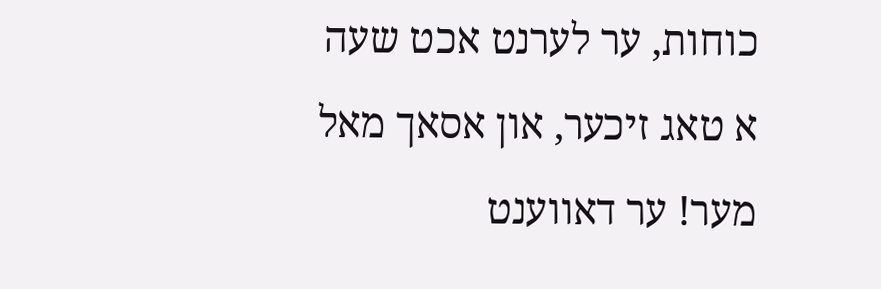כוחות, ער לערנט אכט שעה א טאג זיכער, און אסאך מאל מער! ער דאווענט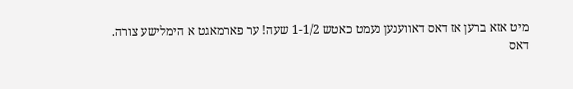מיט אזא ברען אז דאס דאווענען נעמט כאטש 1-1/2 שעה! ער פארמאגט א הימלישע צורה.
דאס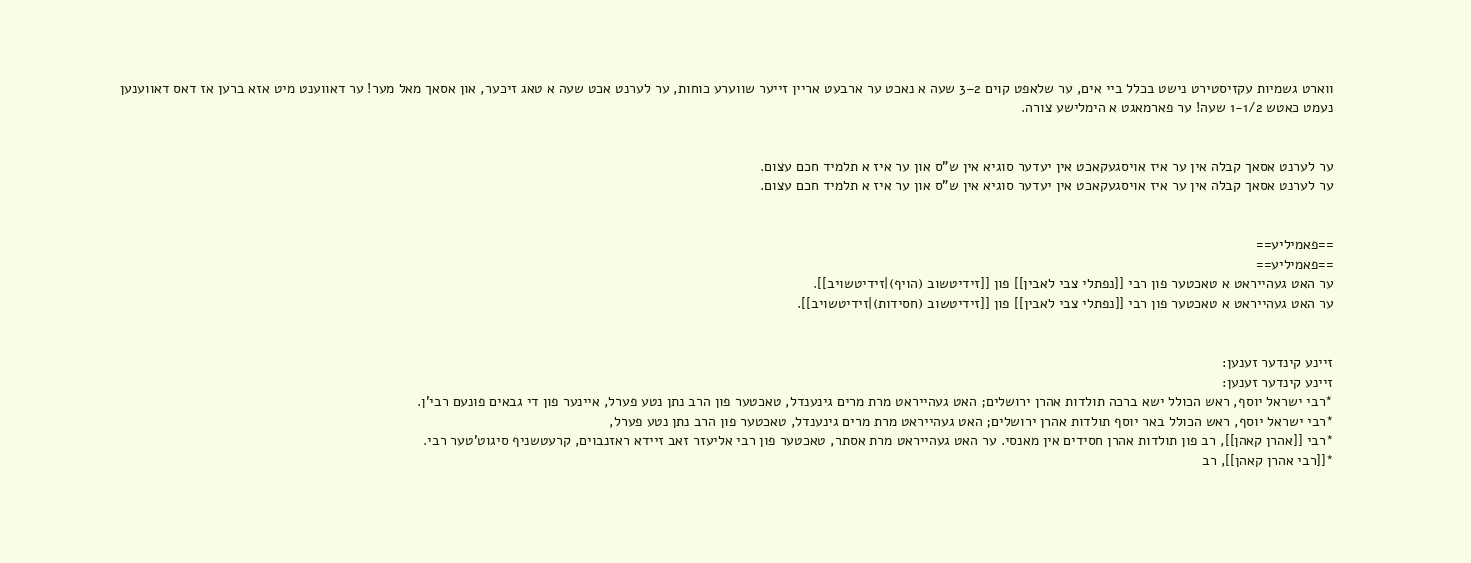ווארט גשמיות עקזיסטירט נישט בכלל ביי אים, ער שלאפט קוים 2–3 שעה א נאכט ער ארבעט אריין זייער שווערע כוחות, ער לערנט אכט שעה א טאג זיכער, און אסאך מאל מער! ער דאווענט מיט אזא ברען אז דאס דאווענען נעמט כאטש 1-1/2 שעה! ער פארמאגט א הימלישע צורה.


ער לערנט אסאך קבלה אין ער איז אויסגעקאכט אין יעדער סוגיא אין ש"ס און ער איז א תלמיד חכם עצום.
ער לערנט אסאך קבלה אין ער איז אויסגעקאכט אין יעדער סוגיא אין ש"ס און ער איז א תלמיד חכם עצום.


==פאמיליע==
==פאמיליע==
ער האט געהייראט א טאכטער פון רבי [[נפתלי צבי לאבין]] פון [[זידיטשוב (הויף)|זידיטשויב]].
ער האט געהייראט א טאכטער פון רבי [[נפתלי צבי לאבין]] פון [[זידיטשוב (חסידות)|זידיטשויב]].


זיינע קינדער זענען:
זיינע קינדער זענען:
*רבי ישראל יוסף, ראש הכולל ישא ברכה תולדות אהרן ירושלים; האט געהייראט מרת מרים גינענדל, טאכטער פון הרב נתן נטע פערל, איינער פון די גבאים פונעם רבי'ן.
*רבי ישראל יוסף, ראש הכולל באר יוסף תולדות אהרן ירושלים; האט געהייראט מרת מרים גינענדל, טאכטער פון הרב נתן נטע פערל,
*רבי [[אהרן קאהן]], רב פון תולדות אהרן חסידים אין מאנסי. ער האט געהייראט מרת אסתר, טאכטער פון רבי אליעזר זאב זיידא ראזנבוים, קרעטשניף סיגוט'טער רבי.
*[[רבי אהרן קאהן]], רב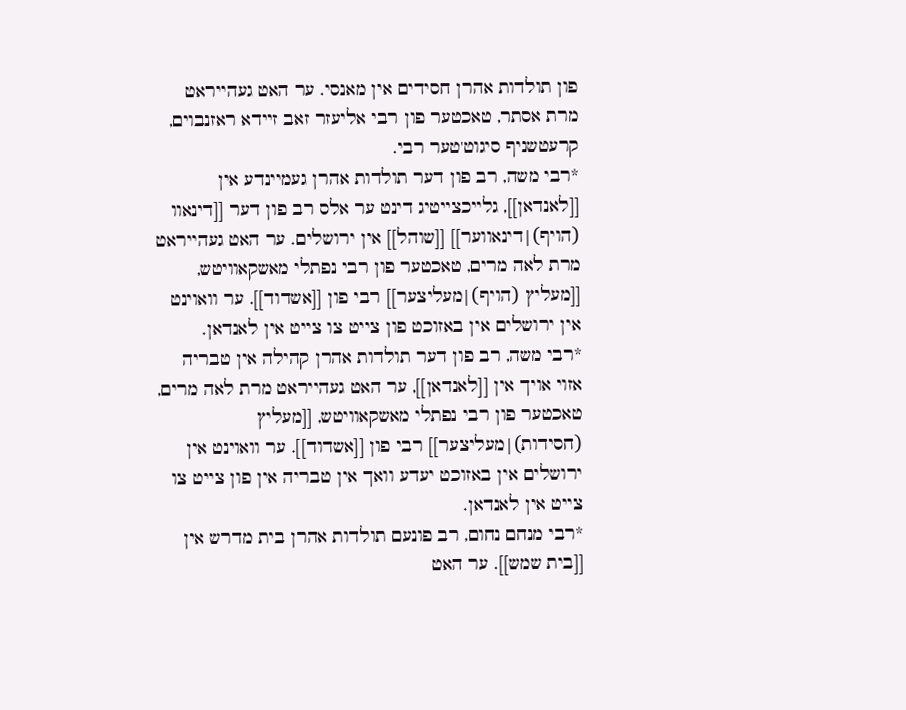פון תולדות אהרן חסידים אין מאנסי. ער האט געהייראט מרת אסתר, טאכטער פון רבי אליעזר זאב זיידא ראזנבוים, קרעטשניף סיגוט'טער רבי.
*רבי משה, רב פון דער תולדות אהרן געמיינדע אין [[לאנדאן]], גלייכצייטיג דינט ער אלס רב פון דער [[דינאוו (הויף)|דינאווער]] [[שוהל]] אין ירושלים. ער האט געהייראט מרת לאה מרים, טאכטער פון רבי נפתלי מאשקאוויטש, [[מעליץ (הויף)|מעליצער]] רבי פון [[אשדוד]]. ער וואוינט אין ירושלים אין באזוכט פון צייט צו צייט אין לאנדאן.
*רבי משה, רב פון דער תולדות אהרן קהילה אין טבריה אזוי אויך אין [[לאנדאן]], ער האט געהייראט מרת לאה מרים, טאכטער פון רבי נפתלי מאשקאוויטש, [[מעליץ (חסידות)|מעליצער]] רבי פון [[אשדוד]]. ער וואוינט אין ירושלים אין באזוכט יעדע וואך אין טבריה אין פון צייט צו צייט אין לאנדאן.
*רבי מנחם נחום, רב פונעם תולדות אהרן בית מדרש אין [[בית שמש]]. ער האט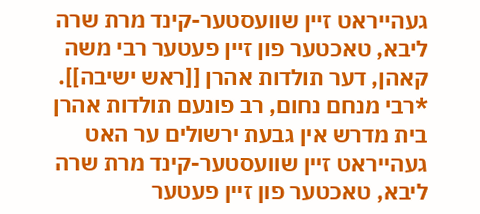געהייראט זיין שוועסטער-קינד מרת שרה ליבא, טאכטער פון זיין פעטער רבי משה קאהן, דער תולדות אהרן [[ראש ישיבה]].
*רבי מנחם נחום, רב פונעם תולדות אהרן בית מדרש אין גבעת ירשולים ער האט געהייראט זיין שוועסטער-קינד מרת שרה ליבא, טאכטער פון זיין פעטער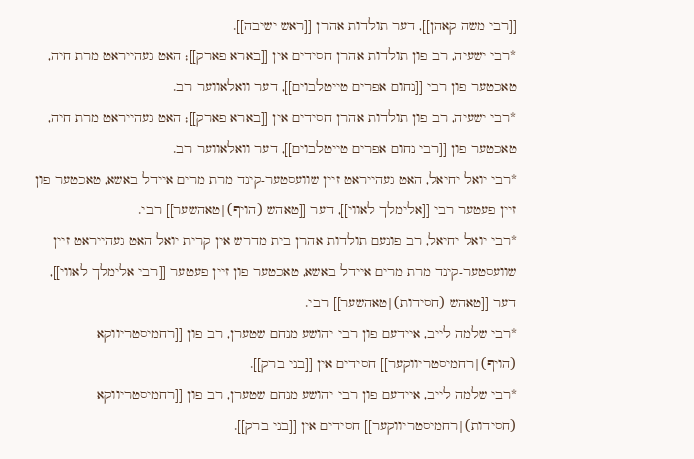[[רבי משה קאהן]], דער תולדות אהרן [[ראש ישיבה]].
*רבי ישעיה, רב פון תולדות אהרן חסידים אין [[בארא פארק]]; האט געהייראט מרת חיה, טאכטער פון רבי [[נחום אפרים טייטלבוים]], דער וואלאווער רב.
*רבי ישעיה, רב פון תולדות אהרן חסידים אין [[בארא פארק]]; האט געהייראט מרת חיה, טאכטער פון [[רבי נחום אפרים טייטלבוים]], דער וואלאווער רב.
*רבי יואל יחיאל, האט געהייראט זיין שוועסטער-קינד מרת מרים איידל באשא, טאכטער פון זיין פעטער רבי [[אלימלך לאווי]], דער [[טאהש (הויף)|טאהשער]] רבי.
*רבי יואל יחיאל, רב פונעם תולדות אהרן בית מדרש אין קרית יואל האט געהייראט זיין שוועסטער-קינד מרת מרים איידל באשא, טאכטער פון זיין פעטער [[רבי אלימלך לאווי]], דער [[טאהש (חסידות)|טאהשער]] רבי.
*רבי שלמה לייב, איידעם פון רבי יהושע מנחם שטערן, רב פון [[רחמיסטריווקא (הויף)|רחמיסטריווקער]] חסידים אין [[בני ברק]].
*רבי שלמה לייב, איידעם פון רבי יהושע מנחם שטערן, רב פון [[רחמיסטריווקא (חסידות)|רחמיסטריווקער]] חסידים אין [[בני ברק]].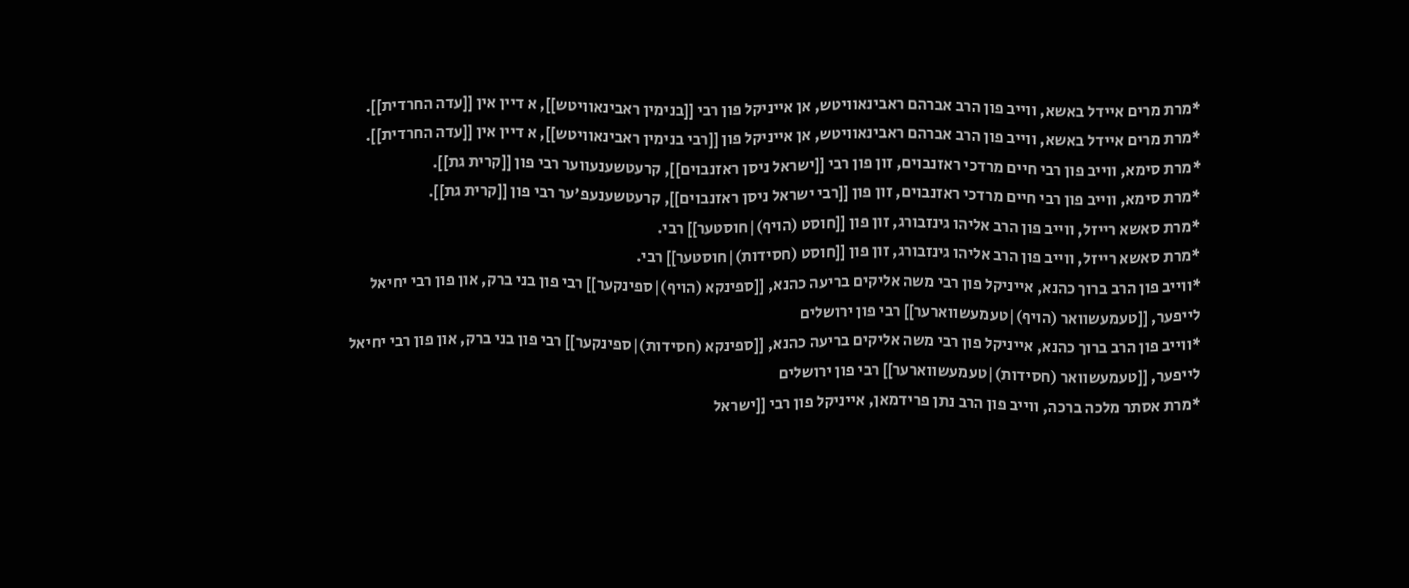*מרת מרים איידל באשא, ווייב פון הרב אברהם ראבינאוויטש, אן אייניקל פון רבי [[בנימין ראבינאוויטש]], א דיין אין [[עדה החרדית]].
*מרת מרים איידל באשא, ווייב פון הרב אברהם ראבינאוויטש, אן אייניקל פון [[רבי בנימין ראבינאוויטש]], א דיין אין [[עדה החרדית]].
*מרת סימא, ווייב פון רבי חיים מרדכי ראזנבוים, זון פון רבי [[ישראל ניסן ראזנבוים]], קרעטשענעווער רבי פון [[קרית גת]].
*מרת סימא, ווייב פון רבי חיים מרדכי ראזנבוים, זון פון [[רבי ישראל ניסן ראזנבוים]], קרעטשענעפ'ער רבי פון [[קרית גת]].
*מרת סאשא רייזל, ווייב פון הרב אליהו גינזבורג, זון פון [[חוסט (הויף)|חוסטער]] רבי.
*מרת סאשא רייזל, ווייב פון הרב אליהו גינזבורג, זון פון [[חוסט (חסידות)|חוסטער]] רבי.
*ווייב פון הרב ברוך כהנא, אייניקל פון רבי משה אליקים בריעה כהנא, [[ספינקא (הויף)|ספינקער]] רבי פון בני ברק, און פון רבי יחיאל לייפער, [[טעמעשוואר (הויף)|טעמעשווארער]] רבי פון ירושלים
*ווייב פון הרב ברוך כהנא, אייניקל פון רבי משה אליקים בריעה כהנא, [[ספינקא (חסידות)|ספינקער]] רבי פון בני ברק, און פון רבי יחיאל לייפער, [[טעמעשוואר (חסידות)|טעמעשווארער]] רבי פון ירושלים
*מרת אסתר מלכה ברכה, ווייב פון הרב נתן פרידמאן, אייניקל פון רבי [[ישראל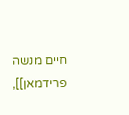חיים מנשה פרידמאן]],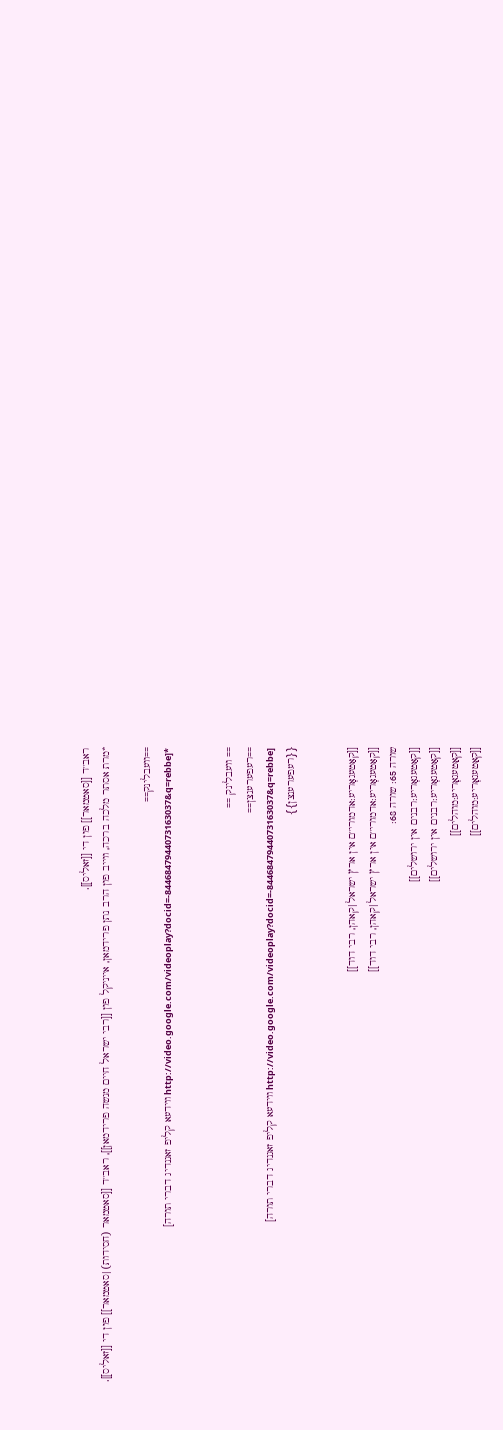ראב"ד [[סאטמאר]] פון די [[זאליס]].
*מרת אסתר מלכה ברכה, ווייב פון הרב נתן פרידמאן, אייניקל פון [[רבי ישראל חיים מנשה פרידמאן]], ראב"ד [[סאטמאר (חסידות)|סאטמאר]] פון די [[זאליס]].

==וועבלינק==
*[http://video.google.com/videoplay?docid=-8446847944073163037&q=rebbe ווידעא קליפ זאגנדיג דברי תורה]


== וועבלינק ==
==רעפערענצן==
[http://video.google.com/videoplay?docid=-8446847944073163037&q=rebbe ווידעא קליפ זאגנדיג דברי תורה]
{{רעפערענצן}}


[[קאַטעגאָריע:אדמורי"ם אין ארץ ישראל|קאהן, רבי דוד]]
[[קאַטעגאָריע:אדמורי"ם אין ארץ ישראל|קאהן, רבי דוד]]
שורה 65: שורה 68:
[[קאַטעגאָריע:רבנים אין ירושלים]]
[[קאַטעגאָריע:רבנים אין ירושלים]]
[[קאַטעגאָריע:מוהלים]]
[[קאַטעגאָריע:מוהלים]]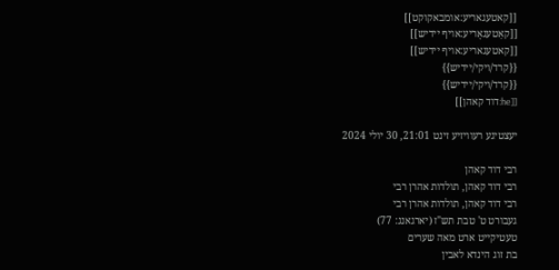[[קאטעגאריע:אומבאקוקט]]
[[קאַטעגאָריע:אויף יידיש]]
[[קאטעגאריע:אויף יידיש]]
{{קרד/ויקי/יידיש}}
{{קרד/ויקי/יידיש}}
[[he:דוד קאהן]]

יעצטיגע רעוויזיע זינט 21:01, 30 יולי 2024

רבי דוד קאהן
רבי דוד קאהן, תולדות אהרן רבי
רבי דוד קאהן, תולדות אהרן רבי
געבורט ט' טבת תש"ז (יארגאנג: 77)
טעטיקייט ארט מאה שערים
בת זוג הינדא לאבין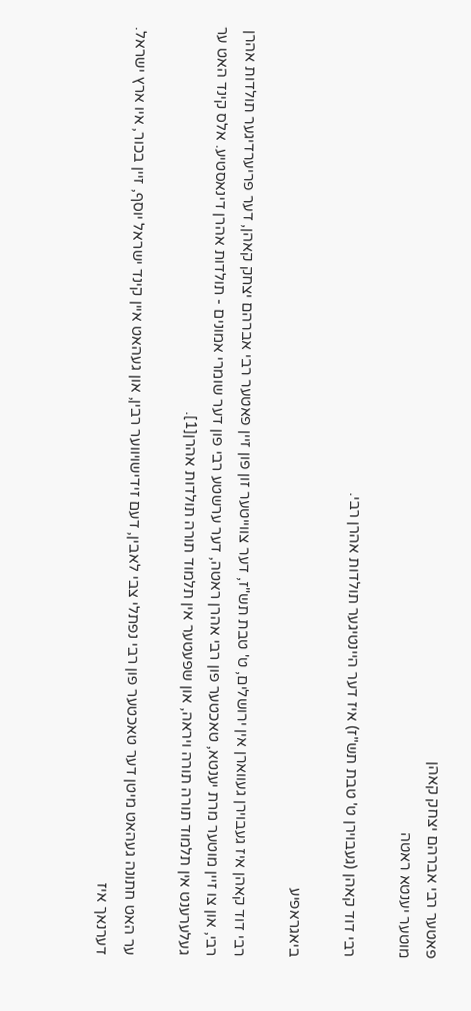פאטער רבי אברהם יצחק קאהן
מוטער יענטא ראטה

רבי דוד קאהן (געבוירן ט' טבת תש"ז) איז דער היינטיגער תולדות אהרן רבי.

ביאגראפיע

רבי דוד קאהן איז געבוירן געווארן אין ירושלים, ט' טבת תש"ז, דער צווייטער זון פון זיין פאטער רבי אברהם יצחק קאהן, דער פריערדיגער תולדות אהרן רבי, און צו זיין מוטער מרת יענטא, טאכטער פון רבי אהרן ראטה, דער ערשטע רבי פון דער שומרי אמונים - תולדות אהרן דינאסטיע. אלס קינד האט ער געלערענט אין תלמוד תורה תורה ויראה, און שפעטער אין תלמוד תורה תולדות אהרן[1].

ער האט חתונה געהאט מיטן דער טאכטער פון רבי נפתלי צבי לאבין, דעם זידישויווער רבין, און געהאט איין קינד ישראל יוסף, זיין בכור, איו ארץ ישראל. דערנאך איז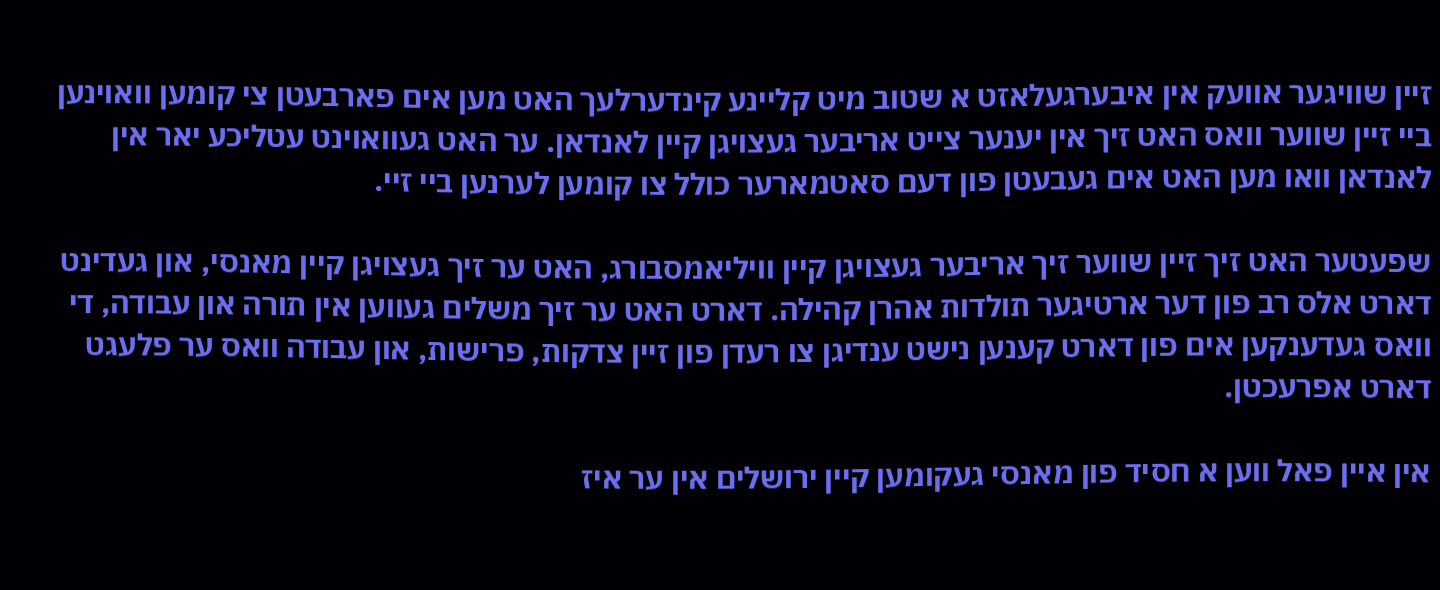זיין שוויגער אוועק אין איבערגעלאזט א שטוב מיט קליינע קינדערלעך האט מען אים פארבעטן צי קומען וואוינען ביי זיין שווער וואס האט זיך אין יענער צייט אריבער געצויגן קיין לאנדאן. ער האט געוואוינט עטליכע יאר אין לאנדאן וואו מען האט אים געבעטן פון דעם סאטמארער כולל צו קומען לערנען ביי זיי.

שפעטער האט זיך זיין שווער זיך אריבער געצויגן קיין וויליאמסבורג, האט ער זיך געצויגן קיין מאנסי, און געדינט דארט אלס רב פון דער ארטיגער תולדות אהרן קהילה. דארט האט ער זיך משלים געווען אין תורה און עבודה, די וואס געדענקען אים פון דארט קענען נישט ענדיגן צו רעדן פון זיין צדקות, פרישות, און עבודה וואס ער פלעגט דארט אפרעכטן.

אין איין פאל ווען א חסיד פון מאנסי געקומען קיין ירושלים אין ער איז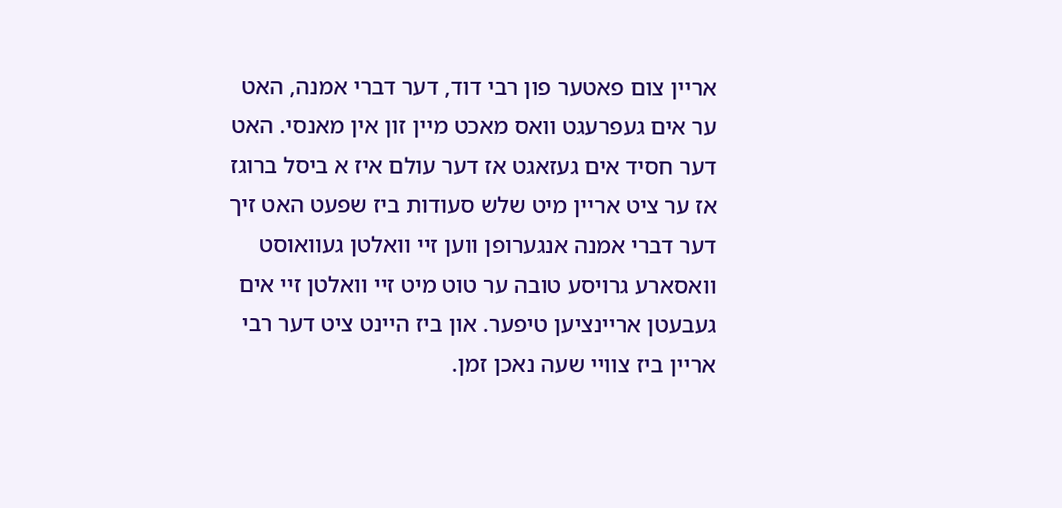אריין צום פאטער פון רבי דוד, דער דברי אמנה, האט ער אים געפרעגט וואס מאכט מיין זון אין מאנסי. האט דער חסיד אים געזאגט אז דער עולם איז א ביסל ברוגז אז ער ציט אריין מיט שלש סעודות ביז שפעט האט זיך דער דברי אמנה אנגערופן ווען זיי וואלטן געוואוסט וואסארע גרויסע טובה ער טוט מיט זיי וואלטן זיי אים געבעטן אריינציען טיפער. און ביז היינט ציט דער רבי אריין ביז צוויי שעה נאכן זמן.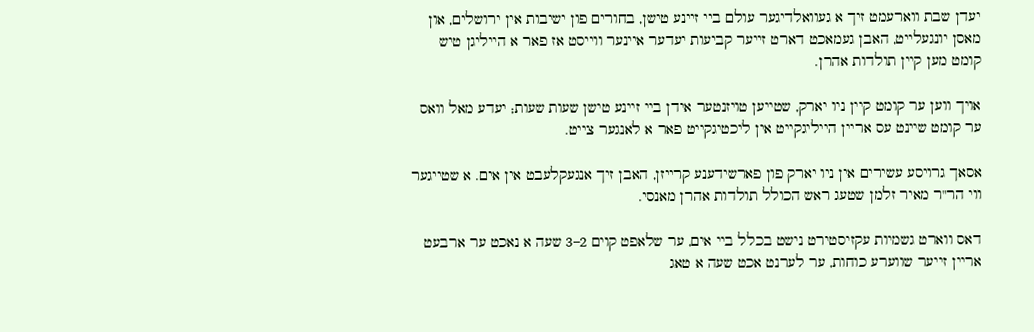יעדן שבת ווארעמט זיך א געוואלדיגער עולם ביי זיינע טישן, בחורים פון ישיבות אין ירושלים, און מאסן יונגעלייט, האבן געמאכט דארט זייער קביעות יעדער איינער ווייסט אז פאר א הייליגן טיש קומט מען קיין תולדות אהרן.

אויך ווען ער קומט קיין ניו יארק, שטייען טויזנטער אידן ביי זיינע טישן שעות שעות; יעדע מאל וואס ער קומט שיינט עס אריין הייליגקייט אין ליכטיגקייט פאר א לאנגער צייט.

אסאך גרויסע עשירים אין ניו יארק פון פארשידענע קרייזן, האבן זיך אנגעקלעבט אין אים. א שטייגער ווי הר"ר מאיר זלמן שטעג ראש הכולל תולדות אהרן מאנסי.

דאס ווארט גשמיות עקזיסטירט נישט בכלל ביי אים, ער שלאפט קוים 2–3 שעה א נאכט ער ארבעט אריין זייער שווערע כוחות, ער לערנט אכט שעה א טאג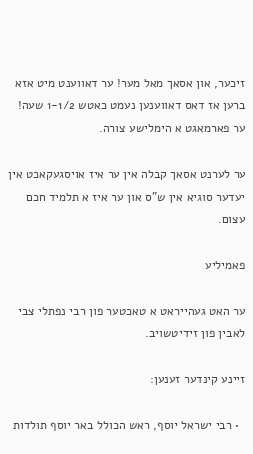זיכער, און אסאך מאל מער! ער דאווענט מיט אזא ברען אז דאס דאווענען נעמט כאטש 1-1/2 שעה! ער פארמאגט א הימלישע צורה.

ער לערנט אסאך קבלה אין ער איז אויסגעקאכט אין יעדער סוגיא אין ש"ס און ער איז א תלמיד חכם עצום.

פאמיליע

ער האט געהייראט א טאכטער פון רבי נפתלי צבי לאבין פון זידיטשויב.

זיינע קינדער זענען:

  • רבי ישראל יוסף, ראש הכולל באר יוסף תולדות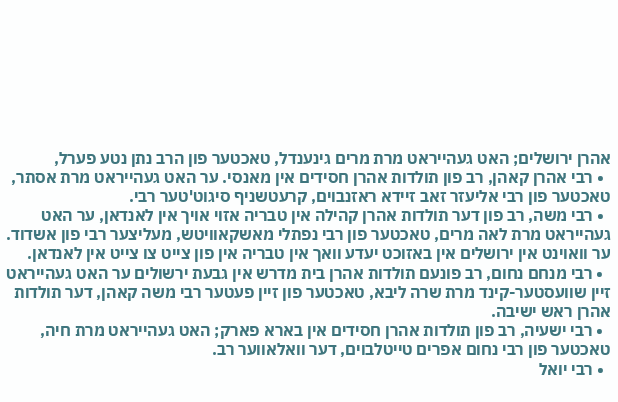אהרן ירושלים; האט געהייראט מרת מרים גינענדל, טאכטער פון הרב נתן נטע פערל,
  • רבי אהרן קאהן, רב פון תולדות אהרן חסידים אין מאנסי. ער האט געהייראט מרת אסתר, טאכטער פון רבי אליעזר זאב זיידא ראזנבוים, קרעטשניף סיגוט'טער רבי.
  • רבי משה, רב פון דער תולדות אהרן קהילה אין טבריה אזוי אויך אין לאנדאן, ער האט געהייראט מרת לאה מרים, טאכטער פון רבי נפתלי מאשקאוויטש, מעליצער רבי פון אשדוד. ער וואוינט אין ירושלים אין באזוכט יעדע וואך אין טבריה אין פון צייט צו צייט אין לאנדאן.
  • רבי מנחם נחום, רב פונעם תולדות אהרן בית מדרש אין גבעת ירשולים ער האט געהייראט זיין שוועסטער-קינד מרת שרה ליבא, טאכטער פון זיין פעטער רבי משה קאהן, דער תולדות אהרן ראש ישיבה.
  • רבי ישעיה, רב פון תולדות אהרן חסידים אין בארא פארק; האט געהייראט מרת חיה, טאכטער פון רבי נחום אפרים טייטלבוים, דער וואלאווער רב.
  • רבי יואל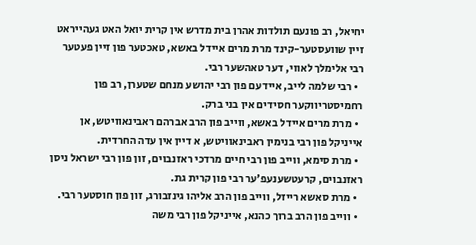יחיאל, רב פונעם תולדות אהרן בית מדרש אין קרית יואל האט געהייראט זיין שוועסטער-קינד מרת מרים איידל באשא, טאכטער פון זיין פעטער רבי אלימלך לאווי, דער טאהשער רבי.
  • רבי שלמה לייב, איידעם פון רבי יהושע מנחם שטערן, רב פון רחמיסטריווקער חסידים אין בני ברק.
  • מרת מרים איידל באשא, ווייב פון הרב אברהם ראבינאוויטש, אן אייניקל פון רבי בנימין ראבינאוויטש, א דיין אין עדה החרדית.
  • מרת סימא, ווייב פון רבי חיים מרדכי ראזנבוים, זון פון רבי ישראל ניסן ראזנבוים, קרעטשענעפ'ער רבי פון קרית גת.
  • מרת סאשא רייזל, ווייב פון הרב אליהו גינזבורג, זון פון חוסטער רבי.
  • ווייב פון הרב ברוך כהנא, אייניקל פון רבי משה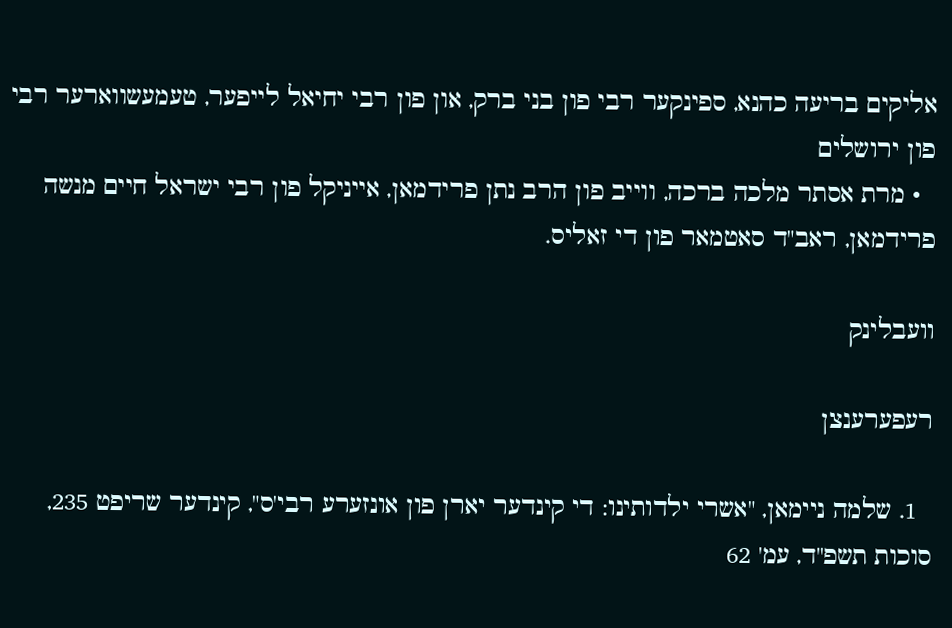אליקים בריעה כהנא, ספינקער רבי פון בני ברק, און פון רבי יחיאל לייפער, טעמעשווארער רבי פון ירושלים
  • מרת אסתר מלכה ברכה, ווייב פון הרב נתן פרידמאן, אייניקל פון רבי ישראל חיים מנשה פרידמאן, ראב"ד סאטמאר פון די זאליס.

וועבלינק

רעפערענצן

  1. שלמה ניימאן, "אשרי ילדותינו: די קינדער יארן פון אונזערע רבי'ס", קינדער שריפט 235, סוכות תשפ"ד, עמ' 62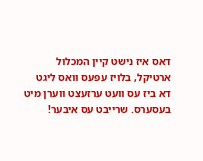דאס איז נישט קיין המכלול ארטיקל, בלויז עפעס וואס ליגט דא ביז עס וועט ערזעצט ווערן מיט בעסערס. שרייבט עס איבער!